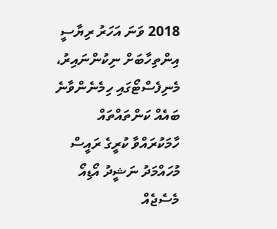2018 ވަނަ އަހަރު ރިޔާސީ އިންތިހާބަށް ނިކުންނައިރު، މެނިފެސްޓޯގައި ހިމެނެންވާނެ ބައެއް ކަންތައްތައް ހާމަކުރައްވާ ކުރީގެ ރައީސް މުހައްމަދު ނަޝީދު އޯޑިއޯ މެސެޖެއް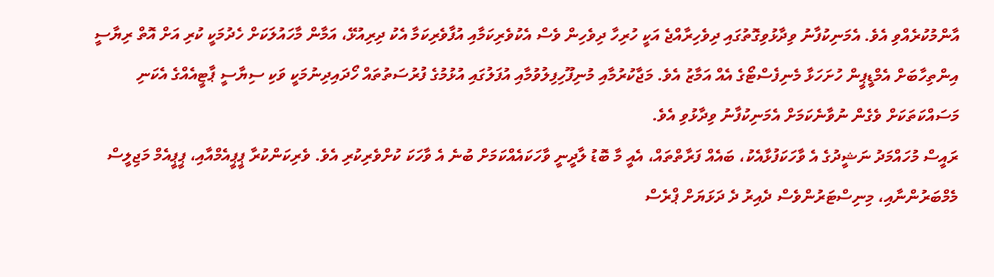އާންމުކުރެއްވި އެވެ. އެމަނިކުފާނު ވިދާޅުވިގޮތުގައި ދިވެހިރާއްޖެ އަކީ ހުރިހާ ދިވެހިން ވެސް އެކުވެރިކަމާއި އުފާވެރިކަމާ އެކު ދިރިއުޅޭ، އަމާން މާހައުލަކަށް ހެދުމަކީ ކުރި އަށް އޮތް ރިޔާސީ އިންތިހާބަށް އެމްޑީޕީން ހުށަހަޅާ މެނިފެސްޓޯގެ އެއް އަމާޒު އެވެ. މަޖާކުރުމާއި މުނިފޫހިފިލުވުމާއި އުފަލުގައި އުޅުމުގެ ފުރުސަތުތައް ހޯދައިދިނުމަކީ ވަކި ސިޔާސީ ޕާޓީއެއްގެ އެކަނި މަސައްކަތަކަށް ވެގެން ނުވާނެކަމަށް އެމަނިކުފާނު ވިދާޅުވި އެވެ.
ރައީސް މުހައްމަދު ނަޝީދުގެ އެ ވާހަކަފުޅާއެކު، ބައެއް ފަރާތްތައް، އެއީ މާ ބޮޑު ލާދީނީ ވާހަކައެއްކަމަށް ބުނެ އެ ވާހަކަ ކުށްވެރިކުރި އެވެ. ވެރިކަންކުރާ ޕީޕީއެމްއާއި، ޕީޕީއެމް މަޖިލީސް މެމްބަރުންނާއި، މިނިސްޓަރުންވެސް ދެއިރު ދެ ދަޅަޔަށް ޕްރެސް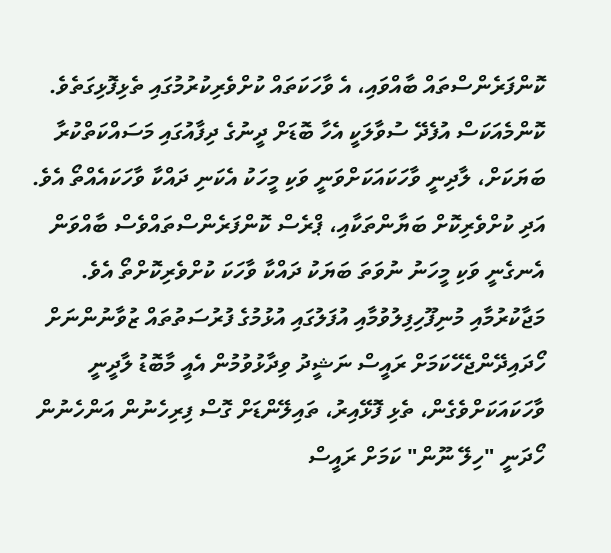ކޮންފަރެންސްތައް ބާއްވައި، އެ ވާހަކަތައް ކުށްވެރިކުރުމުގައި ތެޅިފޮޅިގަތެވެ.
ކޮންމެއަކަސް އުފެދޭ ސުވާލަކީ އެހާ ބޮޑަށް ދީނުގެ ދިފާއުގައި މަސައްކަތްކުރާ ބަޔަކަށް، ލާދިނީ ވާހަކައަކަށްވަނީ ވަކި މީހަކު އެކަނި ދައްކާ ވާހަކައެއްތޯ އެވެ. އަދި ކުށްވެރިކޮށް ބަޔާންތަކާއި، ޕްރެސް ކޮންފަރެންސްތައްވެސް ބާއްވަން އެނގެނީ ވަކި މީހަނު ނުވަތަ ބަޔަކު ދައްކާ ވާހަކަ ކުށްވެރިކޮށްތޯ އެވެ.
މަޖާކުރުމާއި މުނިފޫހިފިލުވުމާއި އުފަލުގައި އުޅުމުގެ ފުރުސަތުތައް ޒުވާނުންނަށް ހޯދައިދޭންޖެހޭކަމަށް ރައީސް ނަޝީދު ވިދާޅުވުމުން އެއީ މާބޮޑު ލާދީނީ ވާހަކައަކަށްވެގެން، ތެޅި ފޮޅޭއިރު، ތައިލޭންޑަށް ގޮސް ފިރިހެނުން އަންހެނުން ހޯދަނީ "ހިލޭ ނޫން" ކަމަށް ރައީސް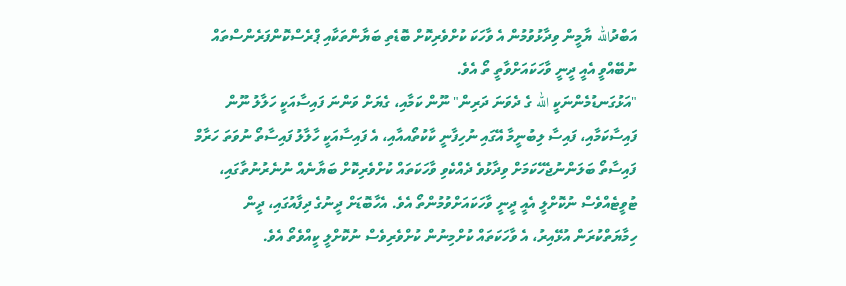އަބްދުالله ޔާމީން ވިދާޅުވުމުން އެ ވާހަކަ ކުށްވެރިކޮށް ބޮޑެތި ބަޔާންތަކާއި ޕްރެސްކޮންފަރެންސްތައް ނުބޭއްވީ އެއީ ދީނީ ވާހަކައަށްވާތީ ތޯ އެވެ.
"އަޅުގަނޑުމެންނަކީ الله ގެ ދެވަނަ ދަރިން" ނޫން ކަމާއި، ގެޔަށް ވަންނަ ފައިސާއަކީ ހަލާލު ނޫން ފައިސާކަމާއި، ފައިސާ ލިބުނީމާ އޭގައި ނުހިފާނީ ކާކުތޯއއާއި، އެ ފައިސާއަކީ ހާލާލު ފައިސާތޯ ނުވަތަ ހަރާމް ފައިސާތޯ ބަލަންނުޖެހޭކަމަށް ވިދާޅުވެ ދެއްކެވި ވާހަކަތައް ކުށްވެރިކޮށް ބަޔާނެއް ނުނެރުނުތާގައި، ޓުވީޓެއްވެސް ނުކޮށްލީ އެއީ ދީނީ ވާހަކައަށްވުމުންތޯ އެވެ. އެހާބޮޑަށް ދީނުގެ ދިފާއުގައި، ދީން ހިމާޔަތްކުރަން އުޅޭއިރު، އެ ވާހަކަތައް ކުށްމިނުން ކުށްވެރިވެސް ނުކޮށްލީ ކީއްވެތޯ އެވެ.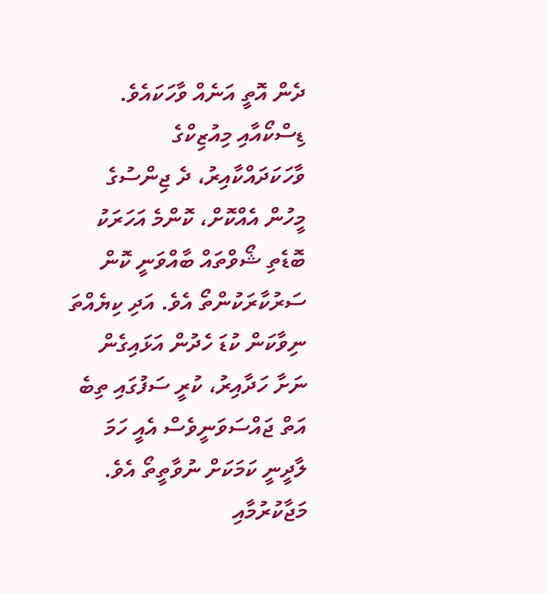ދެން އޮތީ އަނެއް ވާހަކައެވެ. ޑިސްކޯއާއި މިއުޒިކްގެ ވާހަކަދައްކާއިރު، ދެ ޖިންސުގެ މީހުން އެއްކޮށް، ކޮންމެ އަހަރަކު ބޮޑެތި ޝޯވްތައް ބާއްވަނީ ކޮން ސަރުކާރަކުންތޯ އެވެ. އަދި ކިޔެއްތަ ނިވާކަން ކުޑަ ހެދުން އަޅައިގެން ނަށާ ހަދާއިރު، ކުރީ ސަފުގައި ތިބެ އަތް ޖައްސަވަނީވެސް އެއީ ހަމަ ލާދީނީ ކަމަކަށް ނުވާތީތޯ އެވެ.
މަޖާކުރުމާއި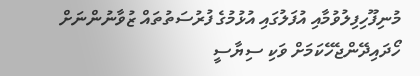މުނިފޫހިފިލުވުމާއި އުފަލުގައި އުޅުމުގެ ފުރުސަތުތައް ޒުވާނުންނަށް ހޯދައިދޭންޖެހޭކަމަށް ވަކި ސިޔާސީ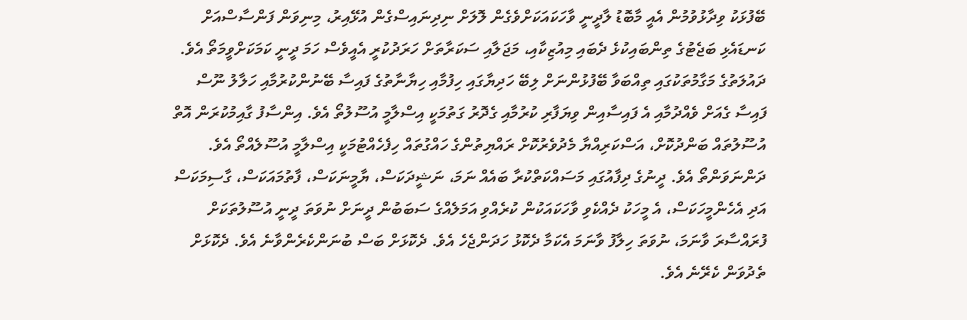ބޭފުޅަކު ވިދާޅުވުމުން އެއީ މާބޮޑު ލާދީނީ ވާހަކައަކަށްވެގެން ލޮލަށް ނިދިނައިސްގެން އުޅޭއިރު، މިނިވަން ފަންސާސްއަށް ކަނޑައެޅި ބަޖެޓުގެ ތިންބައިކުޅެ ދެބައި މިއުޒިކާއި، މަޖަލާއި ސަކަރާތަށް ހަރަދުކުރީ އެއީވެސް ހަމަ ދީނީ ކަމަކަށްވީމަތޯ އެވެ.
ދައުލަތުގެ މަގާމުތަކުގައި ތިއްބަވާ ބޭފުޅުންނަށް ލިބޭ ހަދިޔާގައި ހިފުމާއި ހިޔާނާތުގެ ފައިސާ ބޭނުންކުރުމާއި ހަލާލު ނޫސް ފައިސާ ގެއަށް ވެއްދުމާއި އެ ފައިސާއިން ވިޔަފާރި ކުރުމާއި ގެދޮރު ގަތުމަކީ އިސްލާމީ އުސޫލުތޯ އެވެ. އިންސާފު ގާއިމުކުރަން އޮތް އުސޫލުތައް ބަންދުކޮށް، އަސްކަރިއްޔާ މެދުވެރުކޮށް ރައްޔިތުންގެ ހައްގުތައް ހިފެހެއްޓުމަކީ އިސްލާމީ އުސޫލެއްތޯ އެވެ.
ދަންނަވަންތޯ އެވެ. ދީނުގެ ދިފާއުގައި މަސައްކަތްކުރާ ބައެއް ނަމަ، ނަޝީދަކަސް، ޔާމީނަކަސް، ފާތުމައަކަސް، ގާސިމަކަސް އަދި އެހެންމީހަކަސް، އެ މީހަކު ދެއްކެވި ވާހަކައަކުން ކުރެއްވި އަމަލެއްގެ ސަބަބުން ދީނަށް ނުވަތަ ދީނީ އުސޫލުތަކަށް ފުރައްސާރަ ވާނަމަ، ނުވަތަ ހިލާފު ވާނަމަ އެކަމާ ދެކޮޅު ހަދަންޖެހެ އެވެ. ދެކޮޅަށް ބަސް ބުނަންކެރެންވާނެ އެވެ. ދެކޮޅަށް ތެދުވަން ކެރޭނެ އެވެ.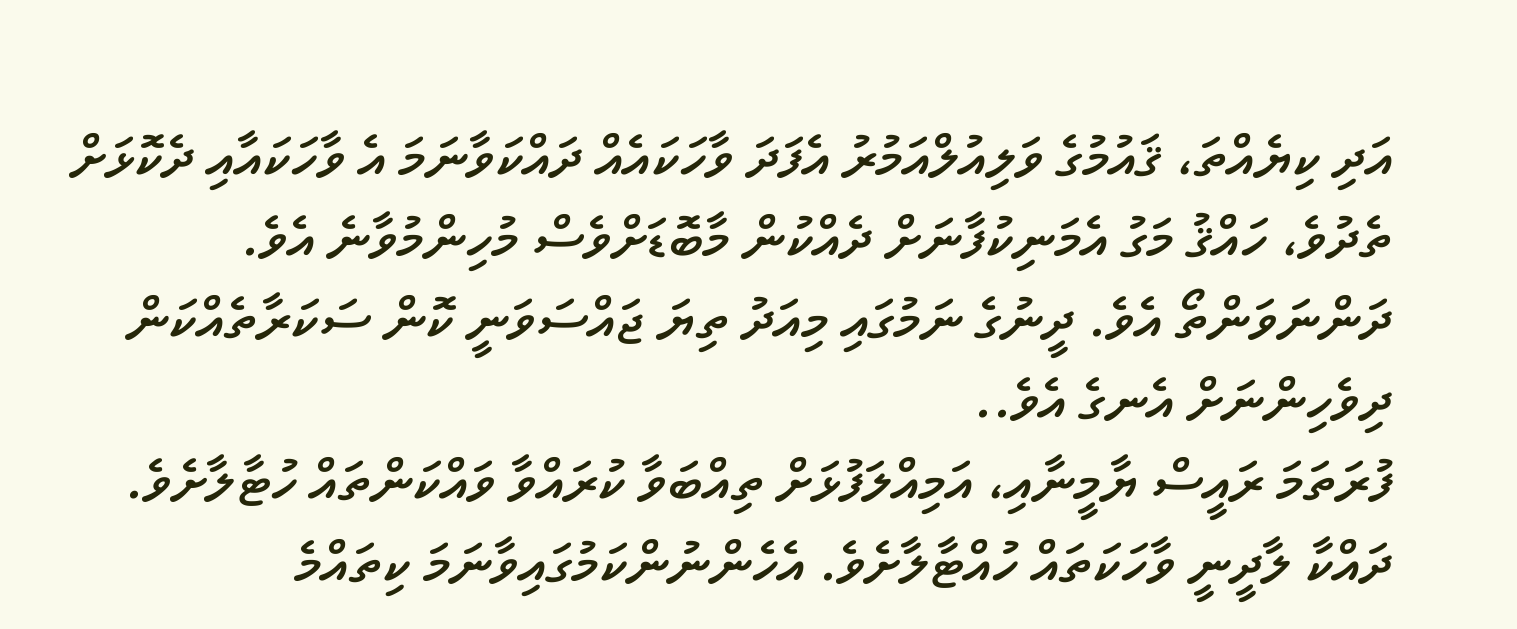އަދި ކިޔެއްތަ، ޤައުމުގެ ވަލިއުލްއަމުރު އެފަދަ ވާހަކައެއް ދައްކަވާނަމަ އެ ވާހަކައާއި ދެކޮޅަށް ތެދުވެ، ހައްޤު މަގު އެމަނިކުފާނަށް ދެއްކުން މާބޮޑަށްވެސް މުހިންމުވާނެ އެވެ.
ދަންނަވަންތޯ އެވެ. ދީނުގެ ނަމުގައި މިއަދު ތިޔަ ޖައްސަވަނީ ކޮން ސަކަރާތެއްކަން ދިވެހިންނަށް އެނގެ އެވެ..
ފުރަތަމަ ރައީސް ޔާމީނާއި، އަމިއްލަފުޅަށް ތިއްބަވާ ކުރައްވާ ވައްކަންތައް ހުޓާލާށެވެ. ދައްކާ ލާދީނީ ވާހަކަތައް ހުއްޓާލާށެވެ. އެހެންނުންކަމުގައިވާނަމަ ކިތައްމެ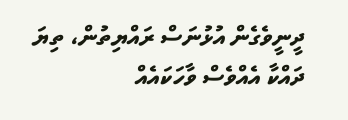ދީނީވެގެން އުޅުނަސް ރައްޔިތުން، ތިޔަ ދައްކާ އެއްވެސް ވާހަކައެއް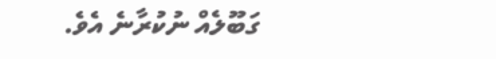ގަބޫލެއް ނުކުރާނެ އެވެ.